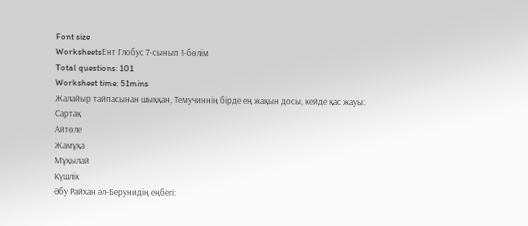Font size
WorksheetsЕнт Глобус 7-сынып 1-бөлім
Total questions: 101
Worksheet time: 51mins
Жалайыр тайпасынан шыққан, Темучиннің бірде ең жақын досы, кейде қас жауы:
Сартақ
Айтөле
Жамұқа
Мұқылай
Күшлік
Әбу Райхан әл-Берунидің еңбегі: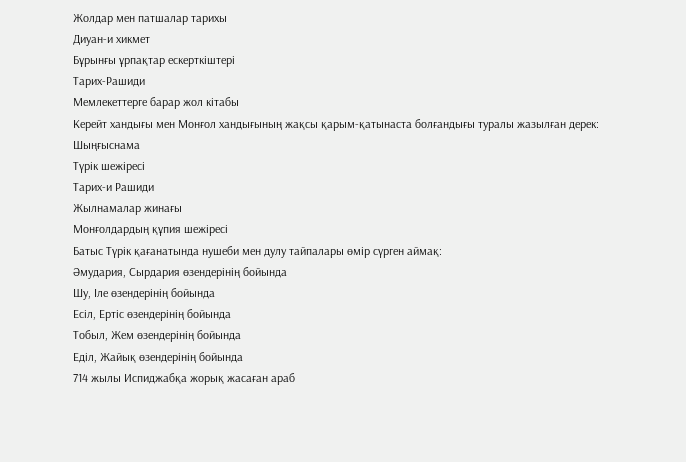Жолдар мен патшалар тарихы
Диуан-и хикмет
Бұрынғы ұрпақтар ескерткіштері
Тарих-Рашиди
Мемлекеттерге барар жол кітабы
Керейт хандығы мен Монғол хандығының жақсы қарым-қатынаста болғандығы туралы жазылған дерек:
Шыңғыснама
Түрік шежіресі
Тарих-и Рашиди
Жылнамалар жинағы
Монғолдардың құпия шежіресі
Батыс Түрік қағанатында нушеби мен дулу тайпалары өмір сүрген аймақ:
Әмудария, Сырдария өзендерінің бойында
Шу, Іле өзендерінің бойында
Есіл, Ертіс өзендерінің бойында
Тобыл, Жем өзендерінің бойында
Еділ, Жайық өзендерінің бойында
714 жылы Испиджабқа жорық жасаған араб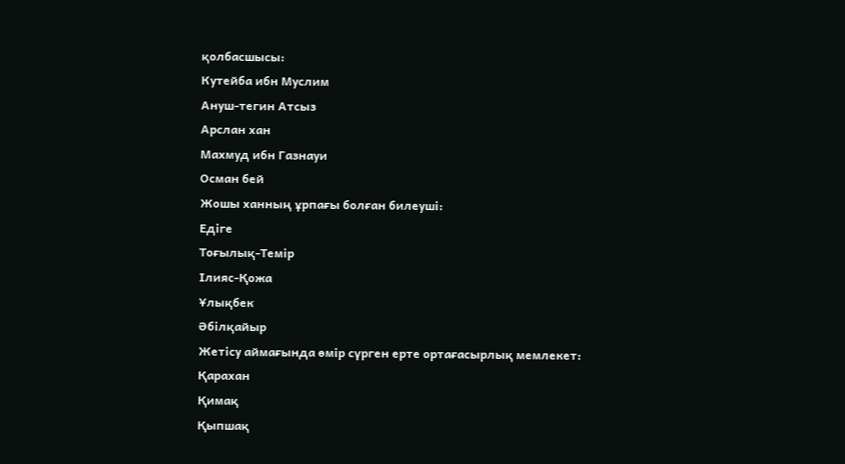қолбасшысы:
Кутейба ибн Муслим
Ануш-тегин Атсыз
Арслан хан
Махмуд ибн Газнауи
Осман бей
Жошы ханның ұрпағы болған билеуші:
Едіге
Тоғылық-Темір
Ілияс-Қожа
Ұлықбек
Әбілқайыр
Жетісу аймағында өмір сүрген ерте ортағасырлық мемлекет:
Қарахан
Қимақ
Қыпшақ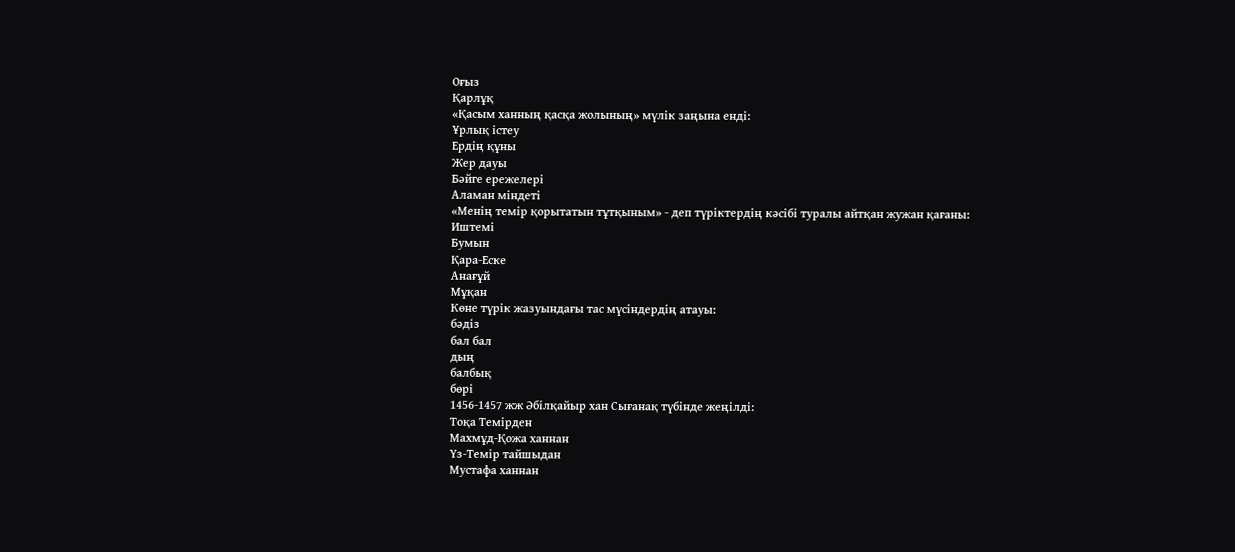Оғыз
Қарлұқ
«Қасым ханның қасқа жолының» мүлік заңына енді:
Ұрлық істеу
Ердің құны
Жер дауы
Бәйге ережелері
Аламан міндеті
«Менің темір қорытатын тұтқыным» - деп түріктердің кәсібі туралы айтқан жужан қағаны:
Иштемі
Бумын
Қара-Еске
Анағұй
Мұқан
Көне түрік жазуындағы тас мүсіндердің атауы:
бәдіз
бал бал
дың
балбық
бөрі
1456-1457 жж Әбілқайыр хан Сығанақ түбінде жеңілді:
Тоқа Темірден
Махмұд-Қожа ханнан
Үз-Темір тайшыдан
Мустафа ханнан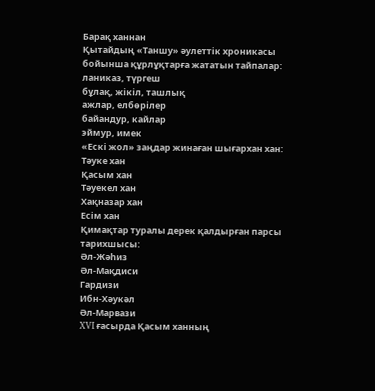Барақ ханнан
Қытайдың «Таншу» әулеттік хроникасы бойынша құрлұқтарға жататын тайпалар:
ланиказ, түргеш
бұлақ, жікіл, ташлық
ажлар, елбөрілер
байандур, кайлар
эймур, имек
«Ескі жол» заңдар жинаған шығархан хан:
Тәуке хан
Қасым хан
Тәуекел хан
Хақназар хан
Есім хан
Қимақтар туралы дерек қалдырған парсы тарихшысы:
Әл-Жәһиз
Әл-Мақдиси
Гардизи
Ибн-Хәукәл
Әл-Марвази
XVI ғасырда Қасым ханның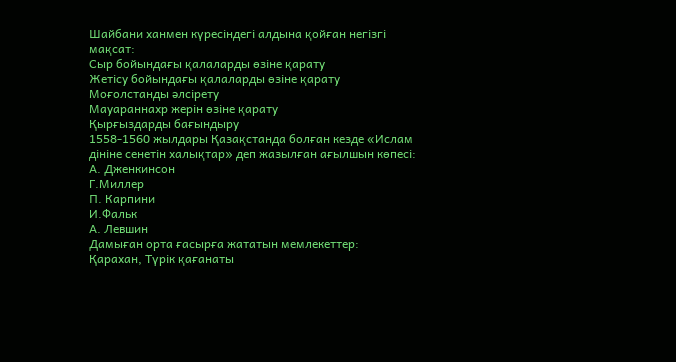Шайбани ханмен күресіндегі алдына қойған негізгі мақсат:
Сыр бойындағы қалаларды өзіне қарату
Жетісу бойындағы қалаларды өзіне қарату
Моғолстанды әлсірету
Мауараннахр жерін өзіне қарату
Қырғыздарды бағындыру
1558-1560 жылдары Қазақстанда болған кезде «Ислам дініне сенетін халықтар» деп жазылған ағылшын көпесі:
А. Дженкинсон
Г.Миллер
П. Карпини
И.Фальк
А. Левшин
Дамыған орта ғасырға жататын мемлекеттер:
Қарахан, Түрік қағанаты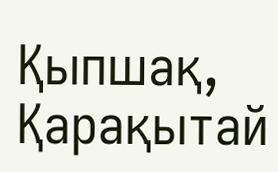Қыпшақ, Қарақытай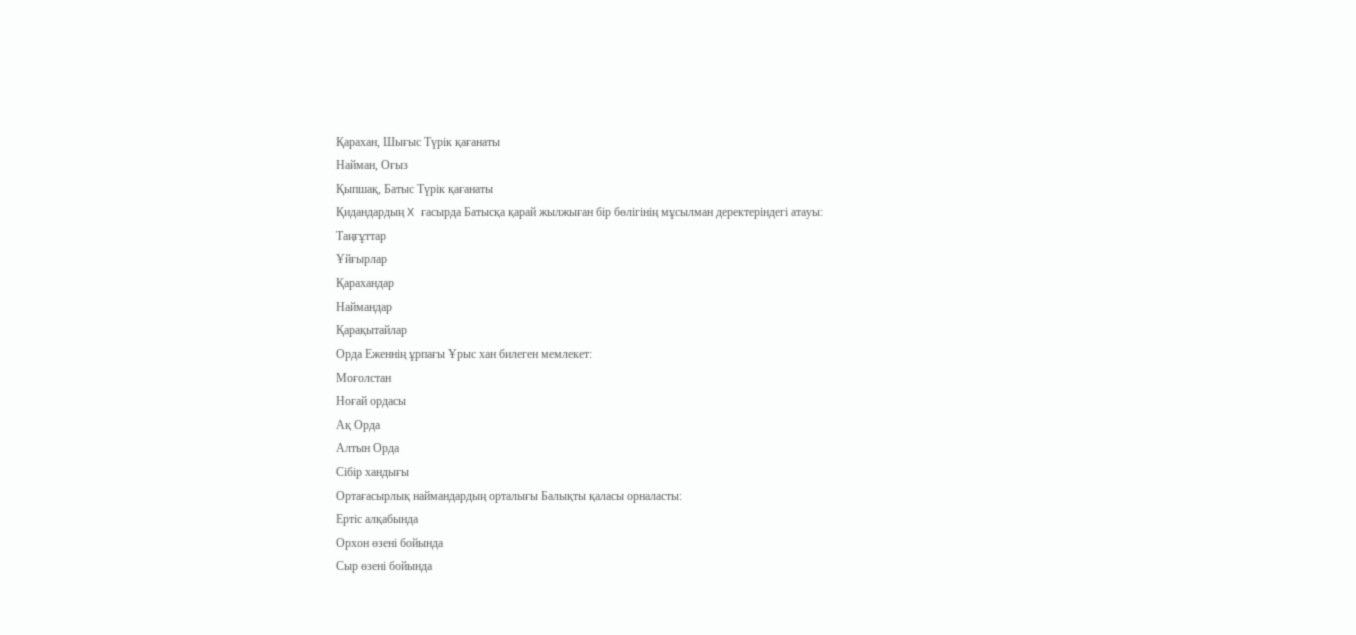Қарахан, Шығыс Түрік қағанаты
Найман, Оғыз
Қыпшақ, Батыс Түрік қағанаты
Қидандардың X ғасырда Батысқа қарай жылжыған бір бөлігінің мұсылман деректеріндегі атауы:
Таңғұттар
Ұйғырлар
Қарахандар
Наймандар
Қарақытайлар
Орда Еженнің ұрпағы Ұрыс хан билеген мемлекет:
Моғолстан
Ноғай ордасы
Ақ Орда
Алтын Орда
Сібір хандығы
Ортағасырлық наймандардың орталығы Балықты қаласы орналасты:
Ертіс алқабында
Орхон өзені бойында
Сыр өзені бойында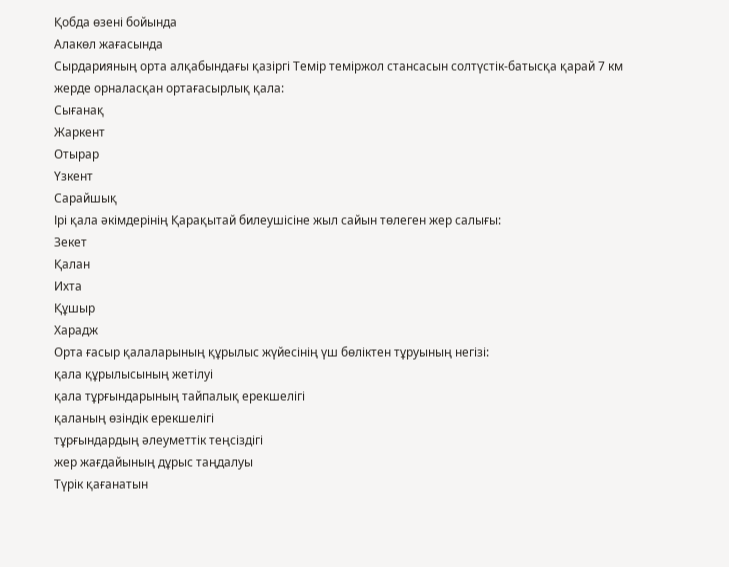Қобда өзені бойында
Алакөл жағасында
Сырдарияның орта алқабындағы қазіргі Темір теміржол стансасын солтүстік-батысқа қарай 7 км жерде орналасқан ортағасырлық қала:
Сығанақ
Жаркент
Отырар
Үзкент
Сарайшық
Ірі қала әкімдерінің Қарақытай билеушісіне жыл сайын төлеген жер салығы:
Зекет
Қалан
Ихта
Құшыр
Харадж
Орта ғасыр қалаларының құрылыс жүйесінің үш бөліктен тұруының негізі:
қала құрылысының жетілуі
қала тұрғындарының тайпалық ерекшелігі
қаланың өзіндік ерекшелігі
тұрғындардың әлеуметтік теңсіздігі
жер жағдайының дұрыс таңдалуы
Түрік қағанатын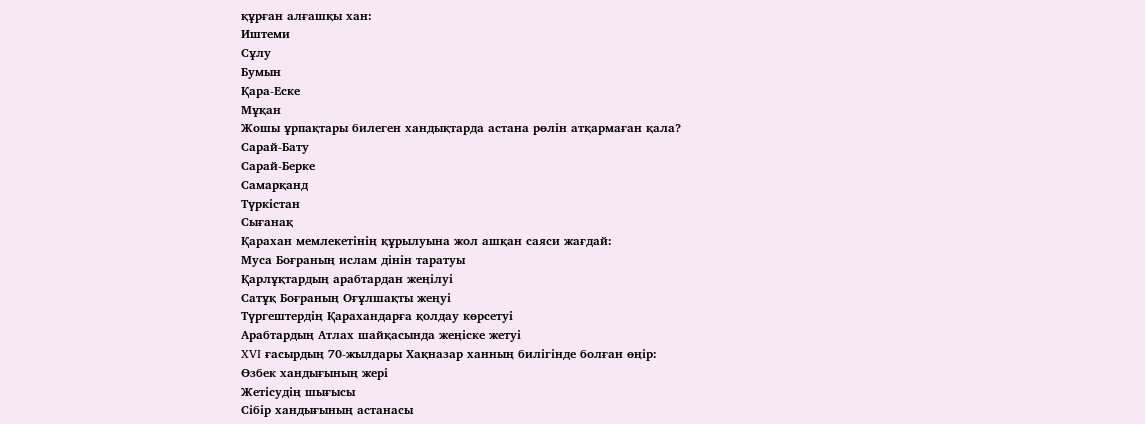құрған алғашқы хан:
Иштеми
Сұлу
Бумын
Қара-Еске
Мұқан
Жошы ұрпақтары билеген хандықтарда астана рөлін атқармаған қала?
Сарай-Бату
Сарай-Берке
Самарқанд
Түркістан
Сығанақ
Қарахан мемлекетінің құрылуына жол ашқан саяси жағдай:
Муса Боғраның ислам дінін таратуы
Қарлұқтардың арабтардан жеңілуі
Сатұқ Боғраның Оғұлшақты жеңуі
Түргештердің Қарахандарға қолдау көрсетуі
Арабтардың Атлах шайқасында жеңіске жетуі
XVI ғасырдың 70-жылдары Хақназар ханның билігінде болған өңір:
Өзбек хандығының жері
Жетісудің шығысы
Сібір хандығының астанасы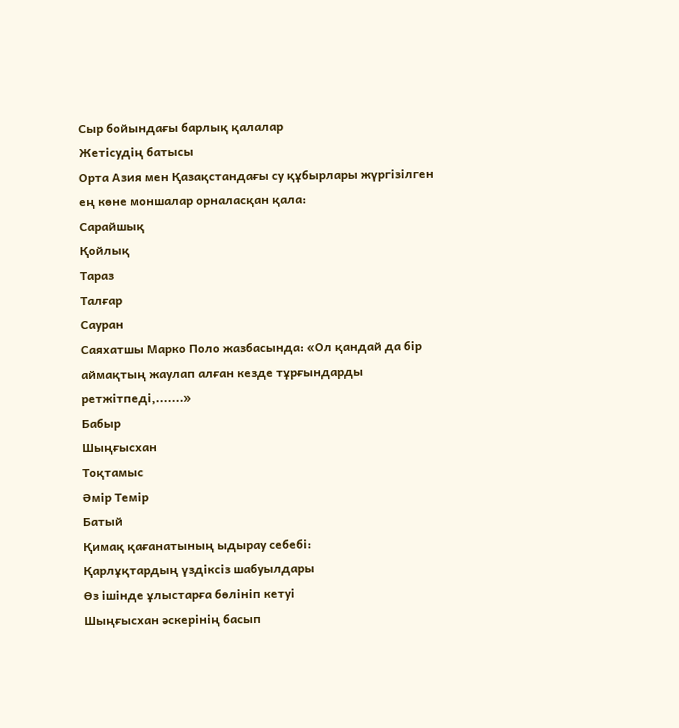Сыр бойындағы барлық қалалар
Жетісудің батысы
Орта Азия мен Қазақстандағы су құбырлары жүргізілген ең көне моншалар орналасқан қала:
Сарайшық
Қойлық
Тараз
Талғар
Сауран
Саяхатшы Марко Поло жазбасында: «Ол қандай да бір аймақтың жаулап алған кезде тұрғындарды ретжітпеді,.......»
Бабыр
Шыңғысхан
Тоқтамыс
Әмір Темір
Батый
Қимақ қағанатының ыдырау себебі:
Қарлұқтардың үздіксіз шабуылдары
Өз ішінде ұлыстарға бөлініп кетуі
Шыңғысхан әскерінің басып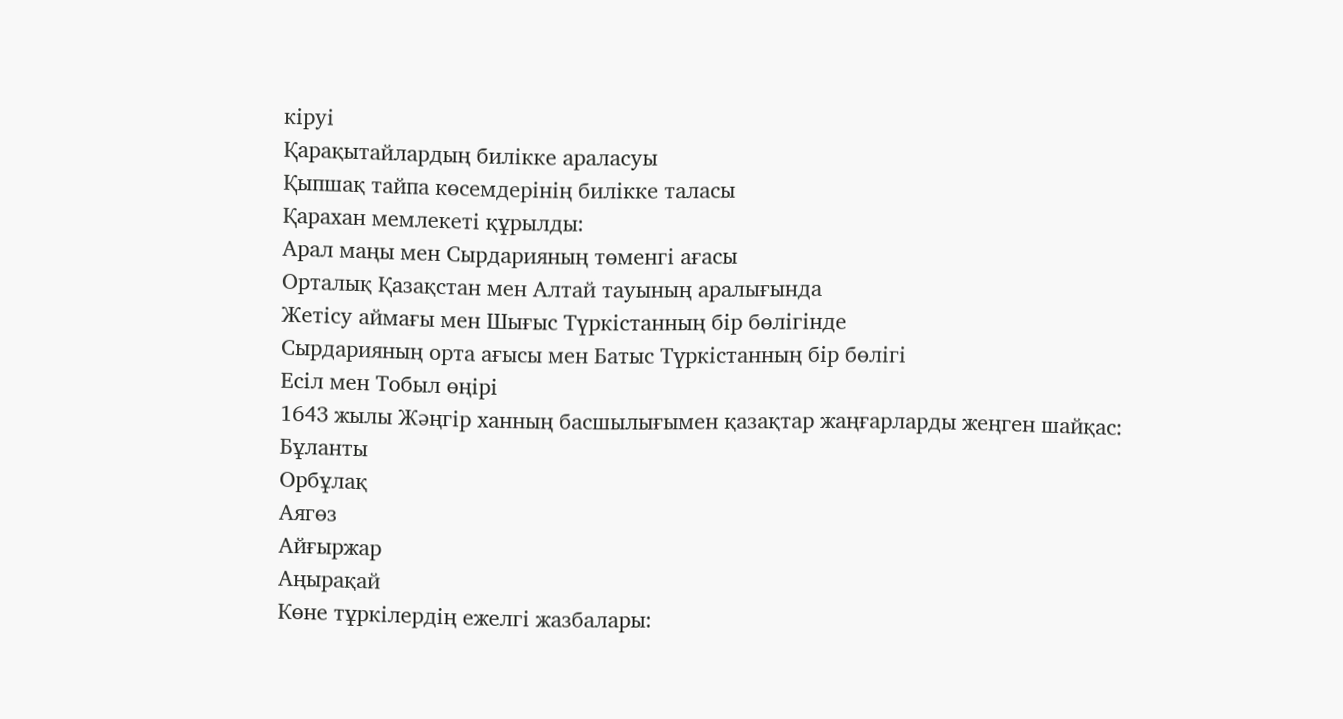кіруі
Қарақытайлардың билікке араласуы
Қыпшақ тайпа көсемдерінің билікке таласы
Қарахан мемлекеті құрылды:
Арал маңы мен Сырдарияның төменгі ағасы
Орталық Қазақстан мен Алтай тауының аралығында
Жетісу аймағы мен Шығыс Түркістанның бір бөлігінде
Сырдарияның орта ағысы мен Батыс Түркістанның бір бөлігі
Есіл мен Тобыл өңірі
1643 жылы Жәңгір ханның басшылығымен қазақтар жаңғарларды жеңген шайқас:
Бұланты
Орбұлақ
Аягөз
Айғыржар
Аңырақай
Көне тұркілердің ежелгі жазбалары: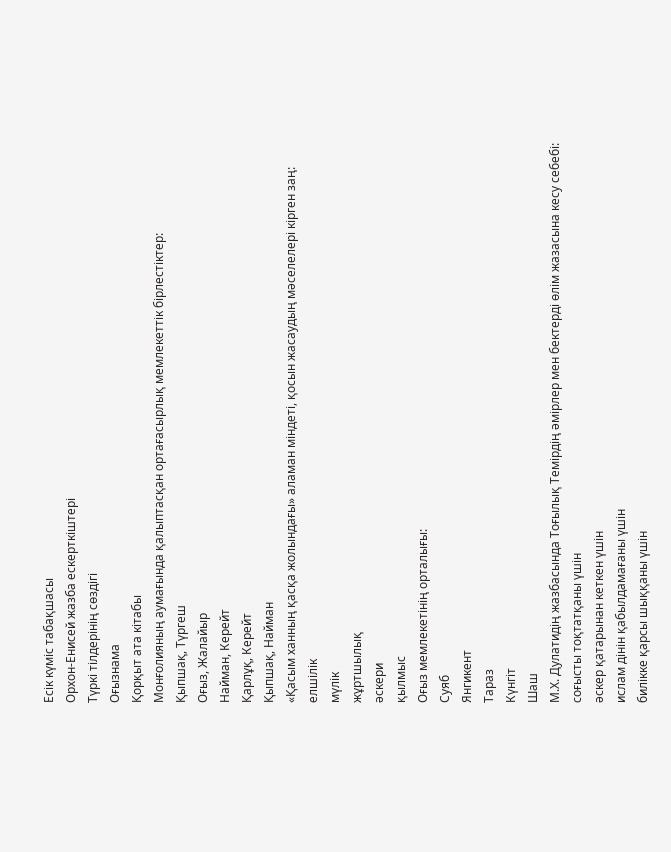Есік күміс табақшасы
Орхон-Енисей жазба ескерткіштері
Түркі тілдерінің сөздігі
Оғызнама
Қорқыт ата кітабы
Монғолияның аумағында қалыптасқан ортағасырлық мемлекеттік бірлестіктер:
Қыпшақ, Түргеш
Оғыз, Жалайыр
Найман, Керейт
Қарлұқ, Керейт
Қыпшақ, Найман
«Қасым ханның қасқа жолындағы» аламан міндеті, қосын жасаудың мәселелері кірген заң:
елшілік
мүлік
жұртшылық
әскери
қылмыс
Оғыз мемлекетінің орталығы:
Суяб
Янгикент
Тараз
Күнгіт
Шаш
М.Х. Дулатидің жазбасында Тоғылық Темірдің әмірлер мен бектерді өлім жазасына кесу себебі:
соғысты тоқтатқаны үшін
әскер қатарынан кеткен үшін
ислам дінін қабылдамағаны үшін
билікке қарсы шыққаны үшін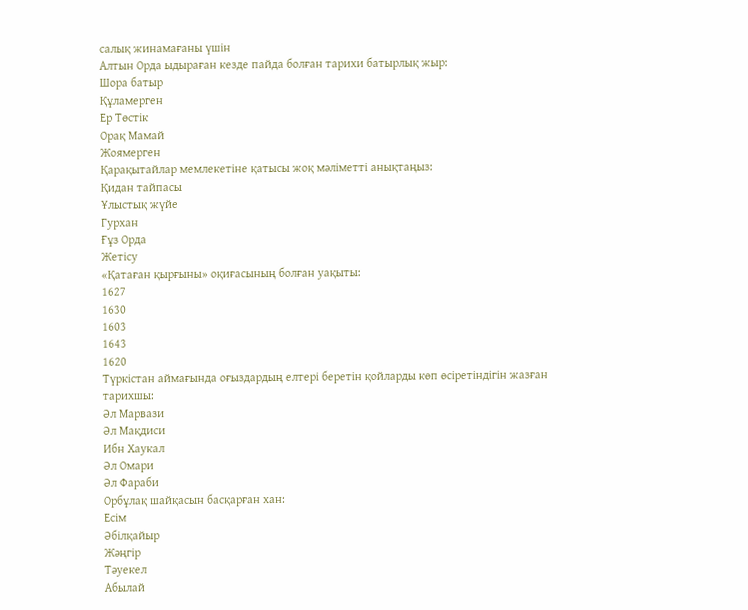салық жинамағаны үшін
Алтын Орда ыдыраған кезде пайда болған тарихи батырлық жыр:
Шора батыр
Құламерген
Ер Төстік
Орақ Мамай
Жоямерген
Қарақытайлар мемлекетіне қатысы жоқ мәліметті анықтаңыз:
Қидан тайпасы
Ұлыстық жүйе
Гурхан
Ғұз Орда
Жетісу
«Қатаған қырғыны» оқиғасының болған уақыты:
1627
1630
1603
1643
1620
Түркістан аймағында оғыздардың елтері беретін қойларды көп өсіретіндігін жазған тарихшы:
Әл Марвази
Әл Мақдиси
Ибн Хаукал
Әл Омари
Әл Фараби
Орбұлақ шайқасын басқарған хан:
Есім
Әбілқайыр
Жәңгір
Тәуекел
Абылай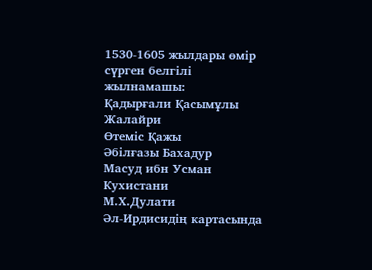1530-1605 жылдары өмір сүрген белгілі жылнамашы:
Қадырғали Қасымұлы Жалайри
Өтеміс Қажы
Әбілғазы Бахадур
Масуд ибн Усман Кухистани
М.Х.Дулати
Әл-Ирдисидің картасында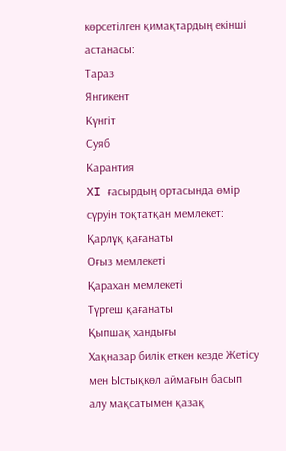көрсетілген қимақтардың екінші астанасы:
Тараз
Янгикент
Күнгіт
Суяб
Карантия
XI ғасырдың ортасында өмір сүруін тоқтатқан мемлекет:
Қарлұқ қағанаты
Оғыз мемлекеті
Қарахан мемлекеті
Түргеш қағанаты
Қыпшақ хандығы
Хақназар билік еткен кезде Жетісу мен Ыстықкөл аймағын басып алу мақсатымен қазақ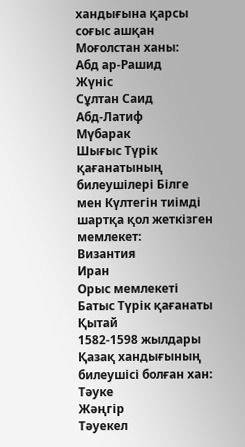хандығына қарсы соғыс ашқан Моғолстан ханы:
Абд ар-Рашид
Жүніс
Сұлтан Саид
Абд-Латиф
Мүбарак
Шығыс Түрік қағанатының билеушілері Білге мен Күлтегін тиімді шартқа қол жеткізген мемлекет:
Византия
Иран
Орыс мемлекеті
Батыс Түрік қағанаты
Қытай
1582-1598 жылдары Қазақ хандығының билеушісі болған хан:
Тәуке
Жәңгір
Тәуекел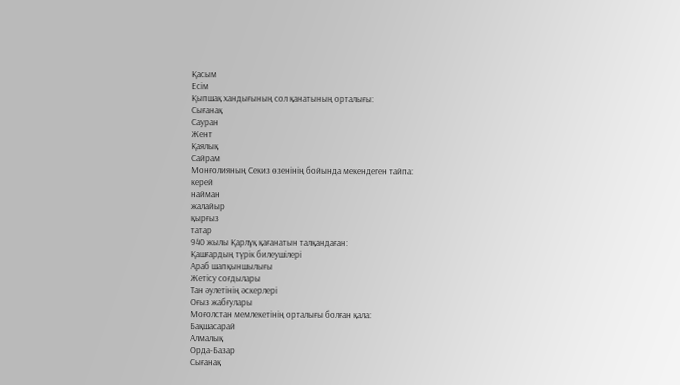Қасым
Есім
Қыпшақ хандығының сол қанатының орталығы:
Сығанақ
Сауран
Жент
Қаялық
Сайрам
Монғолияның Секиз өзенінің бойында мекендеген тайпа:
керей
найман
жалайыр
қырғыз
татар
940 жылы Қарлұқ қағанатын талқандаған:
Қашғардың түрік билеушілері
Араб шапқыншылығы
Жетісу соғдылары
Тан әулетінің әскерлері
Оғыз жабғулары
Моғолстан мемлекетінің орталығы болған қала:
Бақшасарай
Алмалық
Орда-Базар
Сығанақ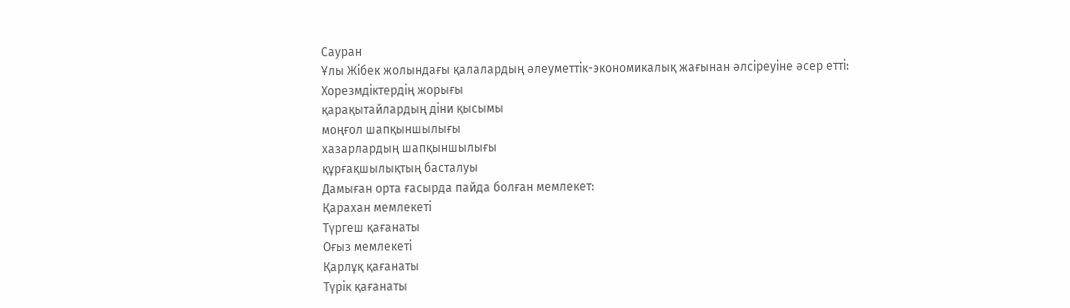Сауран
Ұлы Жібек жолындағы қалалардың әлеуметтік-экономикалық жағынан әлсіреуіне әсер етті:
Хорезмдіктердің жорығы
қарақытайлардың діни қысымы
моңғол шапқыншылығы
хазарлардың шапқыншылығы
құрғақшылықтың басталуы
Дамыған орта ғасырда пайда болған мемлекет:
Қарахан мемлекеті
Түргеш қағанаты
Оғыз мемлекеті
Қарлұқ қағанаты
Түрік қағанаты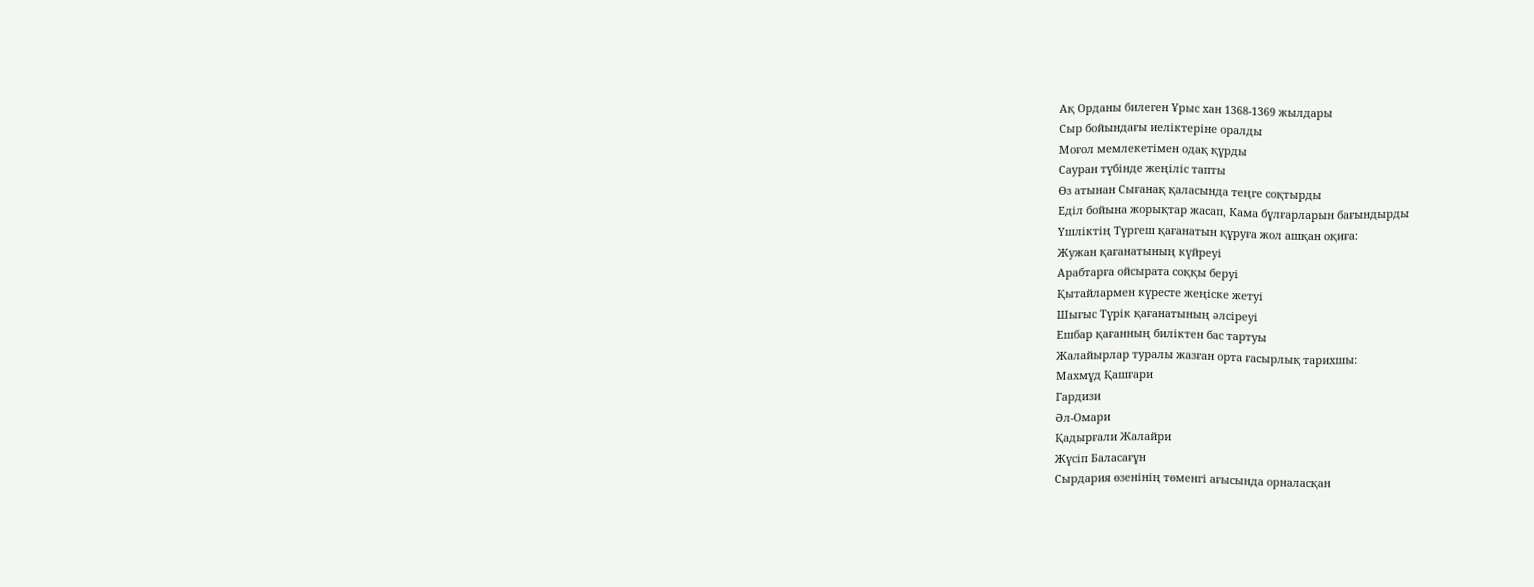Ақ Орданы билеген Ұрыс хан 1368-1369 жылдары
Сыр бойындағы иеліктеріне оралды
Моғол мемлекетімен одақ құрды
Сауран түбінде жеңіліс тапты
Өз атынан Сығанақ қаласында теңге соқтырды
Еділ бойына жорықтар жасап, Кама бұлғарларын бағындырды
Үшліктің Түргеш қағанатын құруға жол ашқан оқиға:
Жужан қағанатының күйреуі
Арабтарға ойсырата соққы беруі
Қытайлармен күресте жеңіске жетуі
Шығыс Түрік қағанатының әлсіреуі
Ешбар қағанның биліктен бас тартуы
Жалайырлар туралы жазған орта ғасырлық тарихшы:
Махмұд Қашғари
Гардизи
Әл-Омари
Қадырғали Жалайри
Жүсіп Баласағұн
Сырдария өзенінің төменгі ағысында орналасқан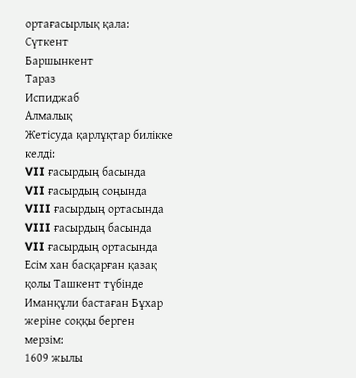ортағасырлық қала:
Сүткент
Баршынкент
Тараз
Испиджаб
Алмалық
Жетісуда қарлұқтар билікке келді:
VII ғасырдың басында
VII ғасырдың соңында
VIII ғасырдың ортасында
VIII ғасырдың басында
VII ғасырдың ортасында
Есім хан басқарған қазақ қолы Ташкент түбінде Иманқұли бастаған Бұхар жеріне соққы берген мерзім:
1609 жылы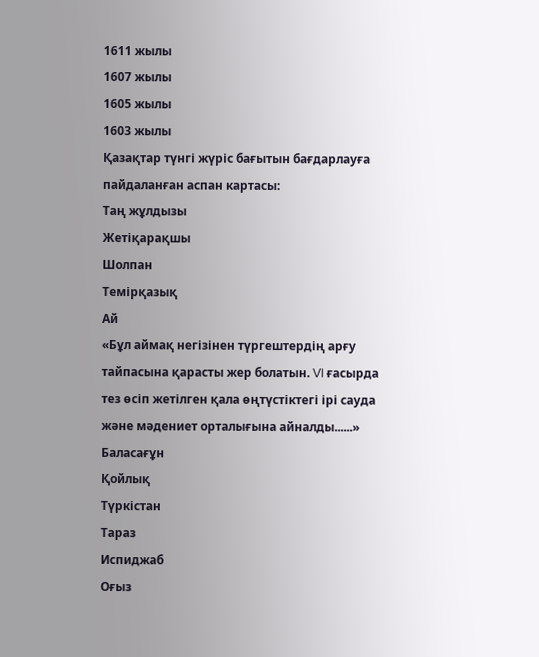1611 жылы
1607 жылы
1605 жылы
1603 жылы
Қазақтар түнгі жүріс бағытын бағдарлауға пайдаланған аспан картасы:
Таң жұлдызы
Жетіқарақшы
Шолпан
Темірқазық
Ай
«Бұл аймақ негізінен түргештердің арғу тайпасына қарасты жер болатын. VI ғасырда тез өсіп жетілген қала өңтүстіктегі ірі сауда және мәдениет орталығына айналды......»
Баласағұн
Қойлық
Түркістан
Тараз
Испиджаб
Оғыз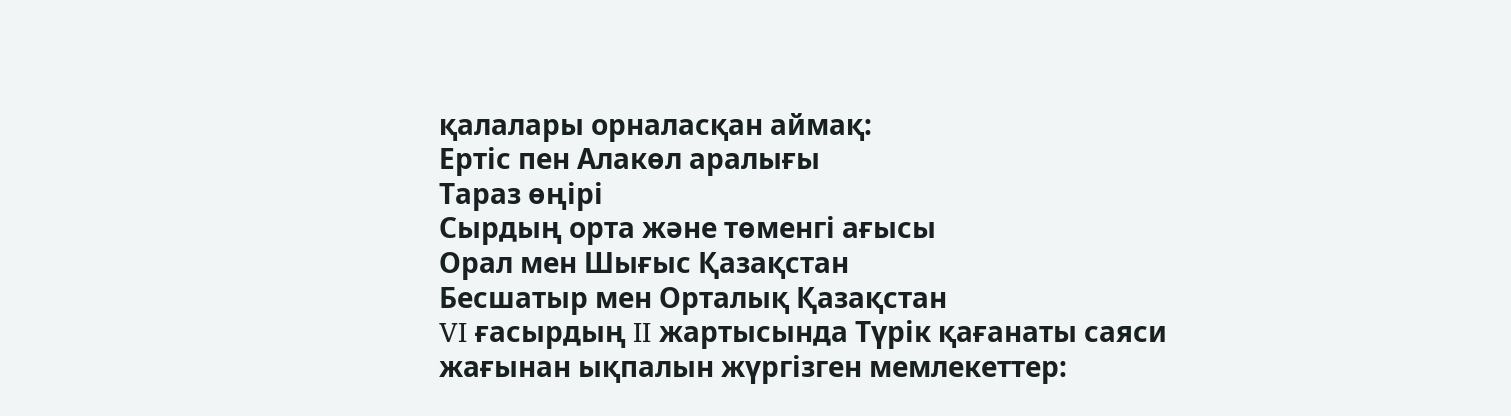қалалары орналасқан аймақ:
Ертіс пен Алакөл аралығы
Тараз өңірі
Сырдың орта және төменгі ағысы
Орал мен Шығыс Қазақстан
Бесшатыр мен Орталық Қазақстан
VI ғасырдың II жартысында Түрік қағанаты саяси жағынан ықпалын жүргізген мемлекеттер: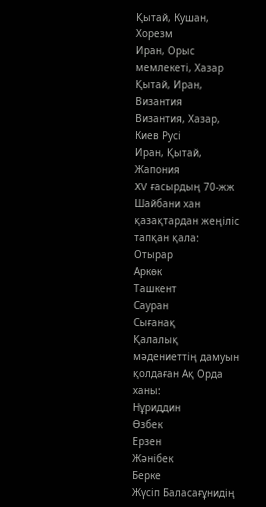Қытай, Кушан, Хорезм
Иран, Орыс мемлекеті, Хазар
Қытай, Иран, Византия
Византия, Хазар, Киев Русі
Иран, Қытай, Жапония
XV ғасырдың 70-жж Шайбани хан қазақтардан жеңіліс тапқан қала:
Отырар
Аркөк
Ташкент
Сауран
Сығанақ
Қалалық мәдениеттің дамуын қолдаған Ақ Орда ханы:
Нұриддин
Өзбек
Ерзен
Жәнібек
Берке
Жүсіп Баласағұнидің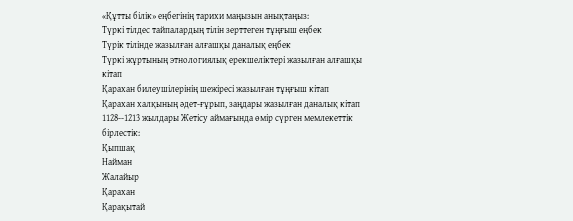«Құтты білік» еңбегінің тарихи маңызын анықтаңыз:
Түркі тілдес тайпалардың тілін зерттеген тұңғыш еңбек
Түрік тілінде жазылған алғашқы даналық еңбек
Түркі жұртының этнологиялық ерекшеліктері жазылған алғашқы кітап
Қарахан билеушілерінің шежіресі жазылған тұңғыш кітап
Қарахан халқының әдет-ғұрып, заңдары жазылған даналық кітап
1128--1213 жылдары Жетісу аймағында өмір сүрген мемлекеттік бірлестік:
Қыпшақ
Найман
Жалайыр
Қарахан
Қарақытай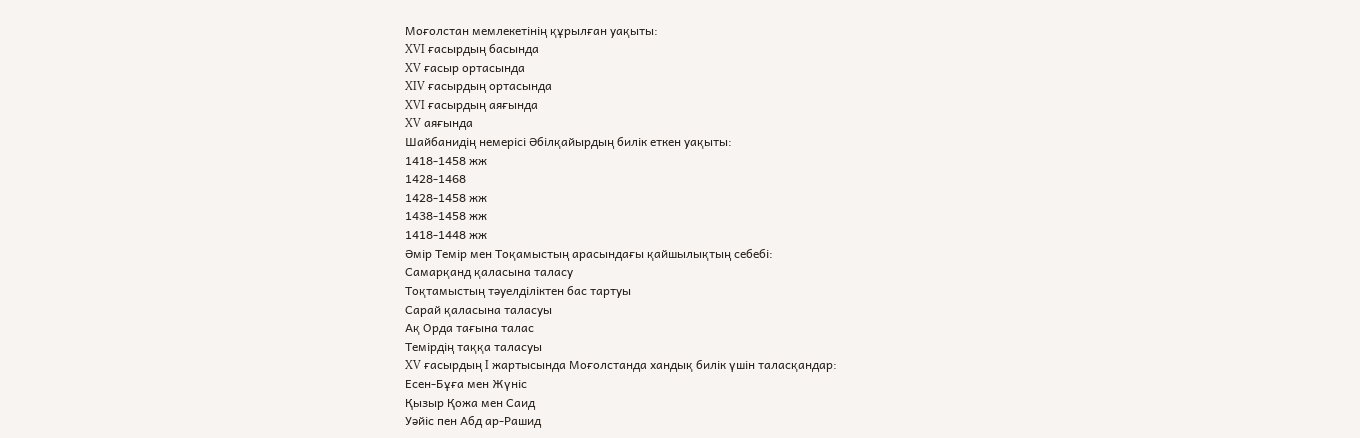Моғолстан мемлекетінің құрылған уақыты:
XVI ғасырдың басында
XV ғасыр ортасында
XIV ғасырдың ортасында
XVI ғасырдың аяғында
XV аяғында
Шайбанидің немерісі Әбілқайырдың билік еткен уақыты:
1418-1458 жж
1428-1468
1428-1458 жж
1438-1458 жж
1418-1448 жж
Әмір Темір мен Тоқамыстың арасындағы қайшылықтың себебі:
Самарқанд қаласына таласу
Тоқтамыстың тәуелділіктен бас тартуы
Сарай қаласына таласуы
Ақ Орда тағына талас
Темірдің таққа таласуы
XV ғасырдың I жартысында Моғолстанда хандық билік үшін таласқандар:
Есен-Бұға мен Жүніс
Қызыр Қожа мен Саид
Уәйіс пен Абд ар-Рашид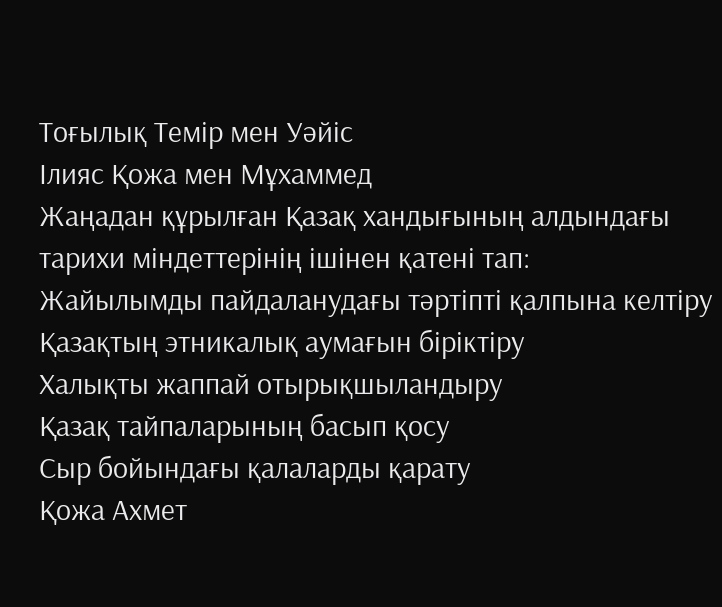Тоғылық Темір мен Уәйіс
Ілияс Қожа мен Мұхаммед
Жаңадан құрылған Қазақ хандығының алдындағы тарихи міндеттерінің ішінен қатені тап:
Жайылымды пайдаланудағы тәртіпті қалпына келтіру
Қазақтың этникалық аумағын біріктіру
Халықты жаппай отырықшыландыру
Қазақ тайпаларының басып қосу
Сыр бойындағы қалаларды қарату
Қожа Ахмет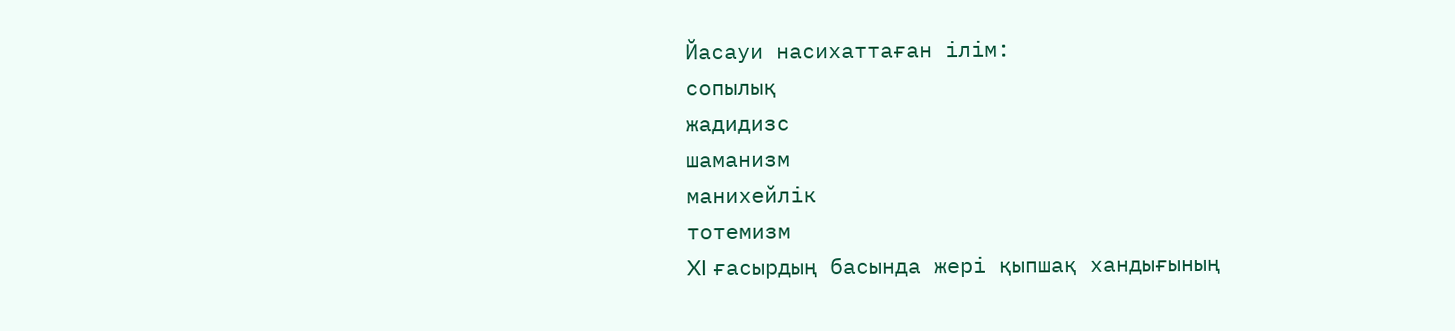Йасауи насихаттаған ілім:
сопылық
жадидизс
шаманизм
манихейлік
тотемизм
XI ғасырдың басында жері қыпшақ хандығының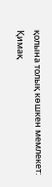қолына толық көшкен мемлекет:
Қимақ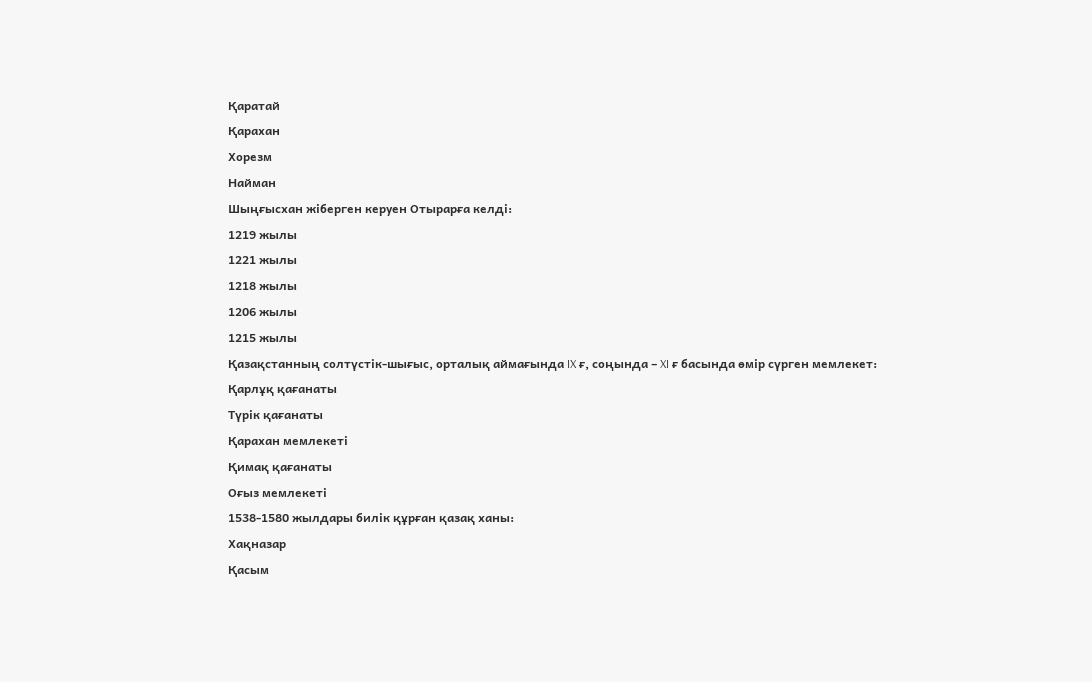Қаратай
Қарахан
Хорезм
Найман
Шыңғысхан жіберген керуен Отырарға келді:
1219 жылы
1221 жылы
1218 жылы
1206 жылы
1215 жылы
Қазақстанның солтүстік-шығыс, орталық аймағында IX ғ, соңында – XI ғ басында өмір сүрген мемлекет:
Қарлұқ қағанаты
Түрік қағанаты
Қарахан мемлекеті
Қимақ қағанаты
Оғыз мемлекеті
1538-1580 жылдары билік құрған қазақ ханы:
Хақназар
Қасым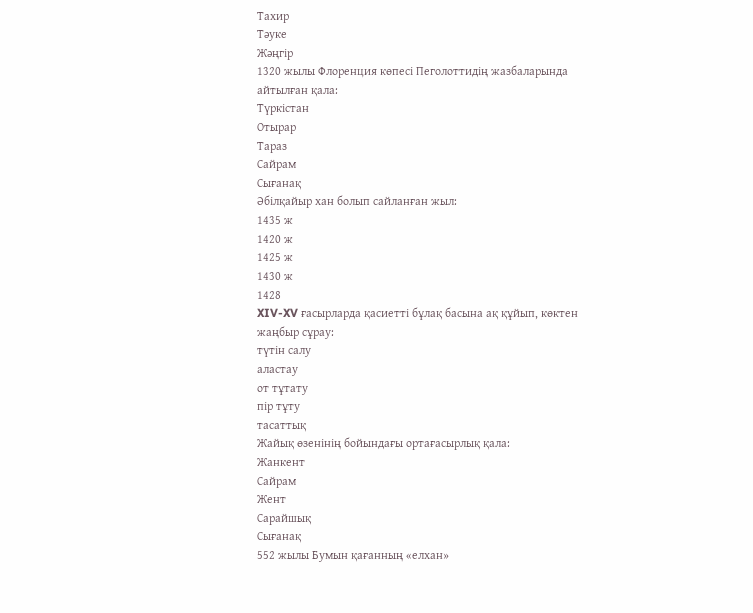Тахир
Тәуке
Жәңгір
1320 жылы Флоренция көпесі Пеголоттидің жазбаларында айтылған қала:
Түркістан
Отырар
Тараз
Сайрам
Сығанақ
Әбілқайыр хан болып сайланған жыл:
1435 ж
1420 ж
1425 ж
1430 ж
1428
XIV-XV ғасырларда қасиетті бұлақ басына ақ құйып, көктен жаңбыр сұрау:
түтін салу
аластау
от тұтату
пір тұту
тасаттық
Жайық өзенінің бойындағы ортағасырлық қала:
Жанкент
Сайрам
Жент
Сарайшық
Сығанақ
552 жылы Бумын қағанның «елхан»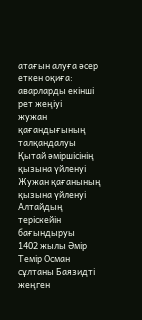атағын алуға әсер еткен оқиға:
аварларды екінші рет жеңіуі
жужан қағандығының талқандалуы
Қытай әміршісінің қызына үйленуі
Жужан қағанының қызына үйленуі
Алтайдың теріскейін бағындыруы
1402 жылы Әмір Темір Осман сұлтаны Баязидті жеңген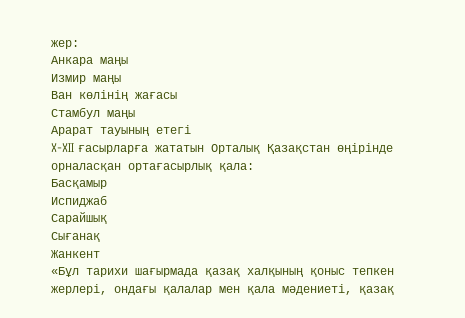жер:
Анкара маңы
Измир маңы
Ван көлінің жағасы
Стамбул маңы
Арарат тауының етегі
X-XII ғасырларға жататын Орталық Қазақстан өңірінде орналасқан ортағасырлық қала:
Басқамыр
Испиджаб
Сарайшық
Сығанақ
Жанкент
«Бұл тарихи шағырмада қазақ халқының қоныс тепкен жерлері, ондағы қалалар мен қала мәдениеті, қазақ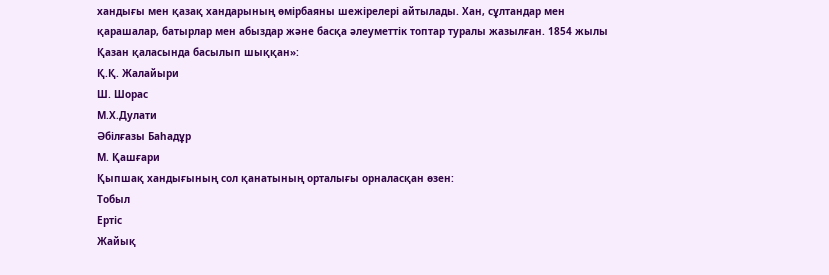хандығы мен қазақ хандарының өмірбаяны шежірелері айтылады. Хан, сұлтандар мен қарашалар, батырлар мен абыздар және басқа әлеуметтік топтар туралы жазылған. 1854 жылы Қазан қаласында басылып шыққан»:
Қ.Қ. Жалайыри
Ш. Шорас
М.Х.Дулати
Әбілғазы Баһадұр
М. Қашғари
Қыпшақ хандығының сол қанатының орталығы орналасқан өзен:
Тобыл
Ертіс
Жайық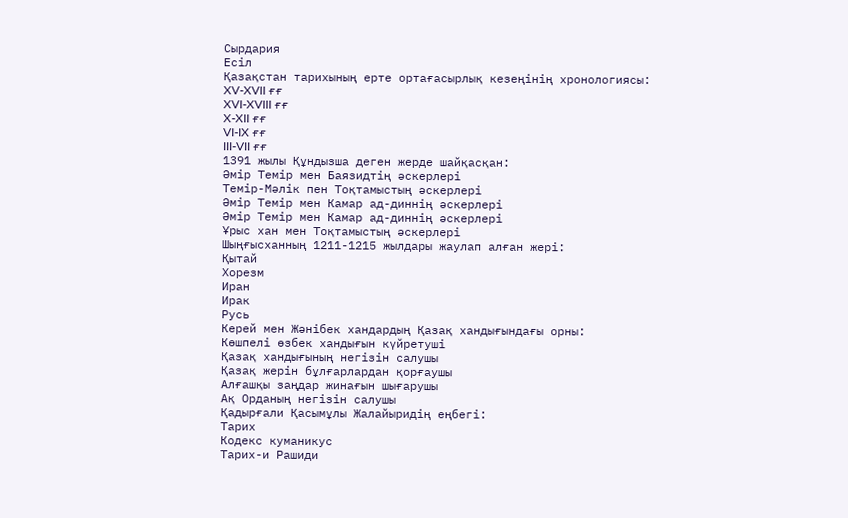Сырдария
Есіл
Қазақстан тарихының ерте ортағасырлық кезеңінің хронологиясы:
XV-XVII ғғ
XVI-XVIII ғғ
X-XII ғғ
VI-IX ғғ
III-VII ғғ
1391 жылы Құндызша деген жерде шайқасқан:
Әмір Темір мен Баязидтің әскерлері
Темір-Мәлік пен Тоқтамыстың әскерлері
Әмір Темір мен Камар ад-диннің әскерлері
Әмір Темір мен Камар ад-диннің әскерлері
Ұрыс хан мен Тоқтамыстың әскерлері
Шыңғысханның 1211-1215 жылдары жаулап алған жері:
Қытай
Хорезм
Иран
Ирак
Русь
Керей мен Жәнібек хандардың Қазақ хандығындағы орны:
Көшпелі өзбек хандығын күйретуші
Қазақ хандығының негізін салушы
Қазақ жерін бұлғарлардан қорғаушы
Алғашқы заңдар жинағын шығарушы
Ақ Орданың негізін салушы
Қадырғали Қасымұлы Жалайыридің еңбегі:
Тарих
Кодекс куманикус
Тарих-и Рашиди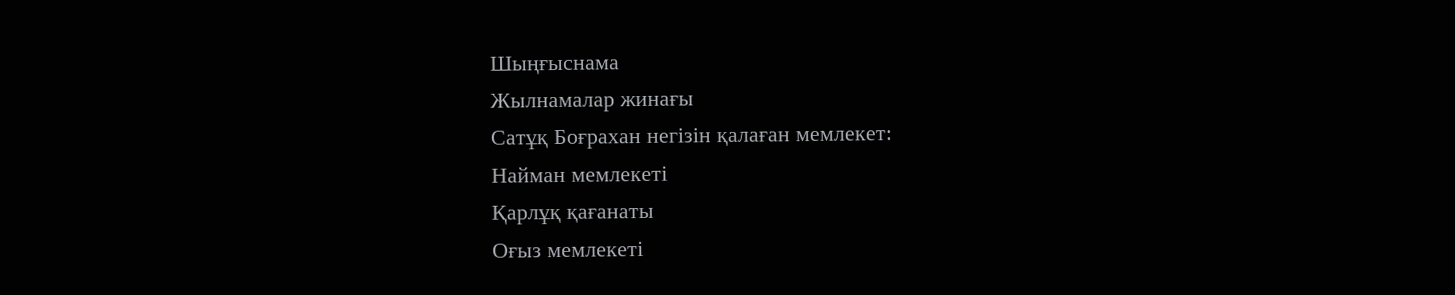Шыңғыснама
Жылнамалар жинағы
Сатұқ Боғрахан негізін қалаған мемлекет:
Найман мемлекеті
Қарлұқ қағанаты
Оғыз мемлекеті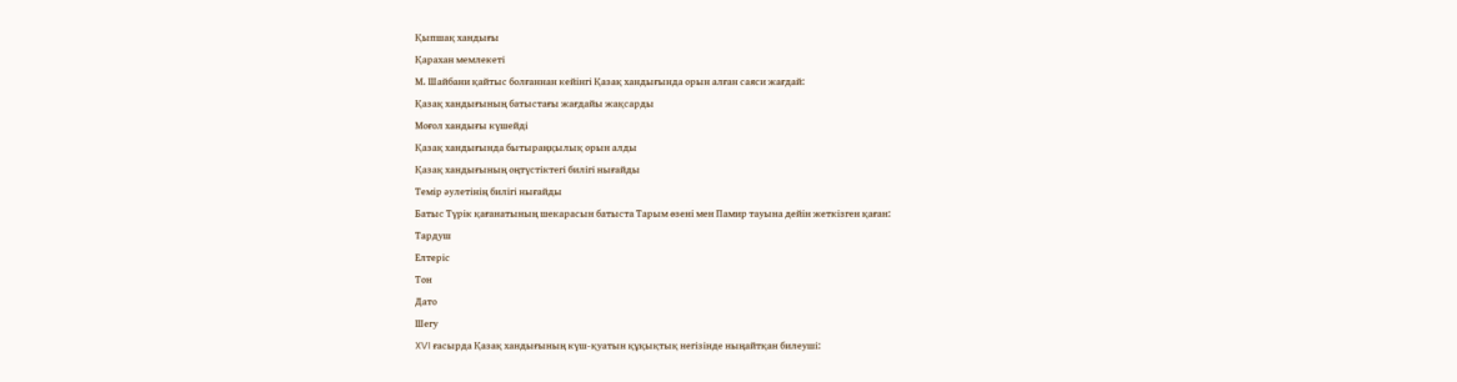Қыпшақ хандығы
Қарахан мемлекеті
М. Шайбани қайтыс болғаннан кейінгі Қазақ хандығында орын алған саяси жағдай:
Қазақ хандығының батыстағы жағдайы жақсарды
Моғол хандығы күшейді
Қазақ хандығында бытыраңқылық орын алды
Қазақ хандығының оңтүстіктегі билігі нығайды
Темір әулетінің билігі нығайды
Батыс Түрік қағанатының шекарасын батыста Тарым өзені мен Памир тауына дейін жеткізген қаған:
Тардуш
Елтеріс
Тон
Дато
Шегу
XVI ғасырда Қазақ хандығының күш-қуатын құқықтық негізінде ныңайтқан билеуші: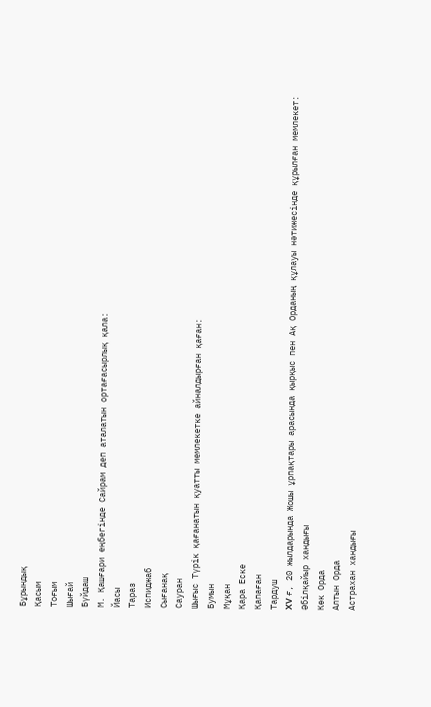Бұрындық
Қасым
Тоғым
Шығай
Бүйдаш
М. Қашғари еңбегінде Сайрам деп аталатын ортағасырлық қала:
Йасы
Тараз
Испиджаб
Сығанақ
Сауран
Шығыс Түрік қағанатын қуатты мемлекетке айналдырған қаған:
Бумын
Мұқан
Қара Еске
Қапаған
Тардуш
XV ғ, 20 жылдарында Жошы ұрпақтары арасында қырқыс пен Ақ Орданың құлауы нәтижесінде құрылған мемлекет:
Әбілқайыр хандығы
Көк Орда
Алтын Орда
Астрахан хандығы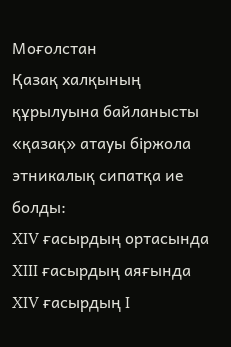Моғолстан
Қазақ халқының құрылуына байланысты «қазақ» атауы біржола этникалық сипатқа ие болды:
XIV ғасырдың ортасында
XIII ғасырдың аяғында
XIV ғасырдың I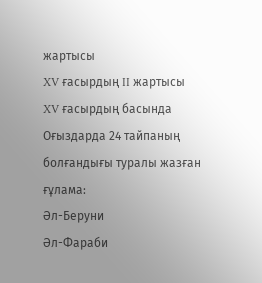жартысы
XV ғасырдың II жартысы
XV ғасырдың басында
Оғыздарда 24 тайпаның болғандығы туралы жазған ғұлама:
Әл-Беруни
Әл-Фараби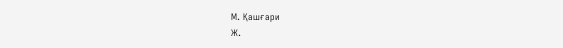М. Қашғари
Ж.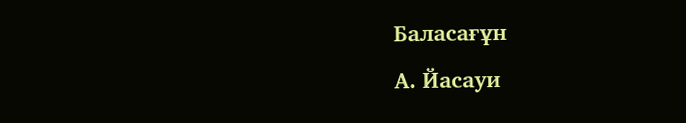Баласағұн
А. Йасауи